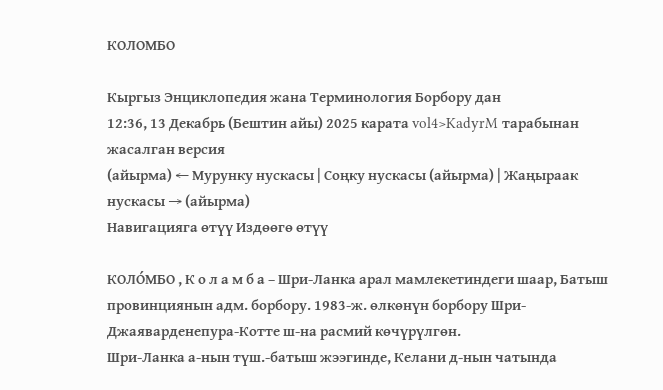КОЛОМБО

Кыргыз Энциклопедия жана Терминология Борбору дан
12:36, 13 Декабрь (Бештин айы) 2025 карата vol4>KadyrM тарабынан жасалган версия
(айырма) ← Мурунку нускасы | Соңку нускасы (айырма) | Жаңыраак нускасы → (айырма)
Навигацияга өтүү Издөөгө өтүү

КОЛО́МБО , К о л а м б а – Шри-Ланка арал мамлекетиндеги шаар, Батыш провинциянын адм. борбору. 1983-ж. өлкөнүн борбору Шри- Джаяварденепура-Котте ш-на расмий көчүрүлгөн.
Шри-Ланка а-нын түш.-батыш жээгинде, Келани д-нын чатында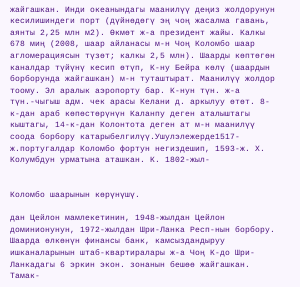жайгашкан. Инди океанындагы маанилүү деңиз жолдорунун кесилишиндеги порт (дүйнөдөгү эң чоң жасалма гавань, аянты 2,25 млн м2). Өкмөт ж-а президент жайы. Калкы 678 миң (2008, шаар айланасы м-н Чоң Коломбо шаар агломерациясын түзөт; калкы 2,5 млн). Шаарды көптөгөн каналдар түйүнү кесип өтүп, К-ну Бейра көлү (шаардын борборунда жайгашкан) м-н туташтырат. Маанилүү жолдор тоому. Эл аралык аэропорту бар. К-нун түн. ж-а түн.-чыгыш адм. чек арасы Келани д. аркылуу өтөт. 8-к-дан араб көпөстөрүнүн Каланпу деген аталыштагы кыштагы, 14-к-дан Колонтота деген ат м-н маанилүү соода борбору катарыбелгилүү.Ушулэлежерде1517-ж.португалдар Коломбо фортун негиздешип, 1593-ж. Х. Колумбдун урматына аташкан. К. 1802-жыл-


Коломбо шаарынын көрүнүшү.

дан Цейлон мамлекетинин, 1948-жылдан Цейлон доминионунун, 1972-жылдан Шри-Ланка Респ-нын борбору.
Шаарда өлкөнүн финансы банк, камсыздандыруу ишканаларынын штаб-квартиралары ж-а Чоң К-до Шри-Ланкадагы 6 эркин экон. зонанын бешөө жайгашкан. Тамак-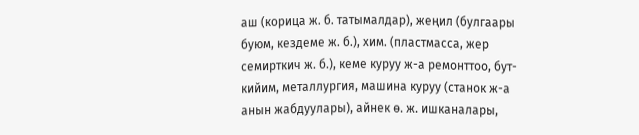аш (корица ж. б. татымалдар), жеңил (булгаары буюм, кездеме ж. б.), хим. (пластмасса, жер семирткич ж. б.), кеме куруу ж-а ремонттоо, бут-кийим, металлургия, машина куруу (станок ж-а анын жабдуулары), айнек ө. ж. ишканалары,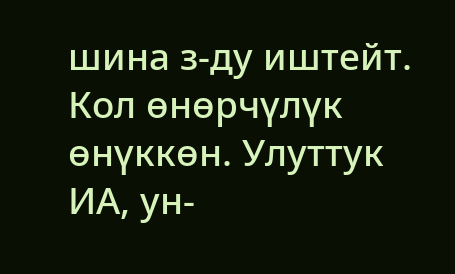шина з-ду иштейт. Кол өнөрчүлүк өнүккөн. Улуттук ИА, ун-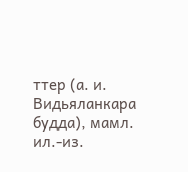ттер (а. и. Видьяланкара будда), мамл. ил.-из.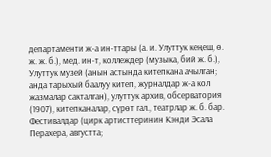департаменти ж-а ин-ттары (а. и. Улуттук кеңеш, ө. ж. ж. б.), мед. ин-т, коллеждер (музыка, бий ж. б.), Улуттук музей (анын астында китепкана ачылган; анда тарыхый баалуу китеп, журналдар ж-а кол жазмалар сакталган), улуттук архив, обсерватория (1907), китепканалар, сүрөт гал., театрлар ж. б. бар. Фестивалдар (цирк артисттеринин Кэнди Эсала Перахера, августта;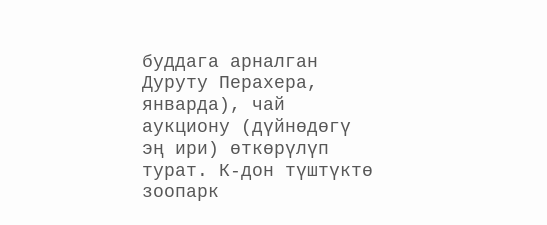буддага арналган Дуруту Перахера, январда), чай аукциону (дүйнөдөгү эң ири) өткөрүлүп турат. К-дон түштүктө зоопарк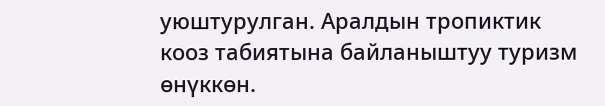уюштурулган. Аралдын тропиктик кооз табиятына байланыштуу туризм өнүккөн.